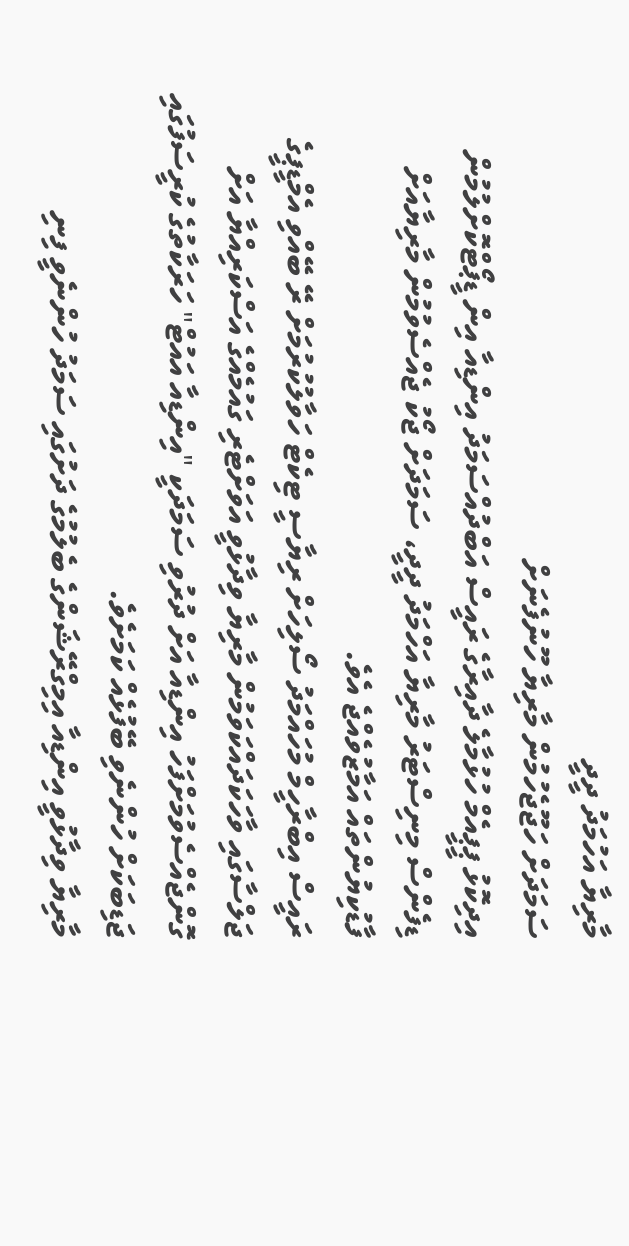މާރިޔާ އަހުމަދު ދީދީ
ސަމަދަށް ހަޖޫޖެހުމުން މާރިޔާ ހޫނުފެނަށް
އިދިކޮޅު ޕީޕީއެމް ހުޅުމާލެ ދާއިރާގެ ރައީސް އަބްދުއްސަމަދު އިންޑިއާ އިން ޑީޕޯޓްކޮށްލުމުން ޑިފެންސް މިނިސްޓަރު މާރިޔާ އަހްމަދު ދީދީ، ސަމަދަށް ޖޯކު ޖެއްސެވުމުން މާރިޔާއަށް ފާޑުކިޔުންތައް އަމާޒުވެއްޖެ އެވެ.
ރައީސް އިބްރާހީމް މުހައްމަދު ސޯލިހަށް ރިޔާސީ ޓިކެޓް ހަވާލުކުރުމަށް ރޭ ބޭއްވި އެމްޑީޕީގެ ޖަލްސާގައި ވާހަކަދައްކަވަމުން މާރިޔާ ވިދާޅުވީ އަވަށްޓެރި ގައުމެއްގެ އަސްކަރިއްޔާ އަށް ގޮންޖެއްސެވުމަށްފަހު އިންޑިއާ އަށް ދުރުވި ސަމަދަކީ "އިންޑިއާ އައުޓް" ހަރަކާތުގެ ކުރީސަފުގައި ޖަޑިބަކަށް ހުންނެވި ބޭފުޅެއް ކަމަށެވެ.
މާރިޔާ ވިދާޅުވީ އިންޑިއާ އިމިގްރޭޝަންގެ ބެލުމުގެ ދަށުގައި ސަމަދު ހުންނެވީ ފިނި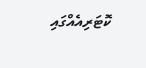ކޮޓަރިއެއްގައި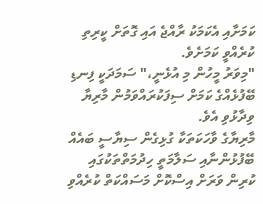ކަމަށާއި އެކަމަކު ރާއްޖެ އައި ގޮތަށް ކީރިތި ކުރެއްވީ ކަމަށެވެ.
"މިވަރު މީހުން މި އުޅެނީ،" ސަމަދަކީ ފިނޑި ބޭފުޅެއްގެ ކަމަށް ސިފަކުރައްވަމުން މާރިޔާ ވިދާޅުވި އެވެ.
މާރިޔާގެ ވާހަކަތަކާ ގުޅިގެން ސިޔާސީ ބައެއް ބޭފުޅުންނާއި ސަލާމަތީ ހިދުމަތްތަކުގައި ކުރިން ވަރަށް އިސްކޮށް މަސައްކަތް ކުރެއްވި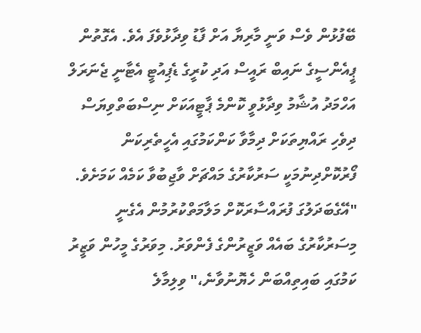ބޭފުޅުން ވެސް ވަނީ މާރިޔާ އަށް ފާޑު ވިދާޅުވެފަ އެވެ. އެގޮތުން ޕީއެންސީގެ ނައިބް ރައީސް އަދި ކުރީގެ ޑެޕިއުޓީ އެޓާނީ ޖެނަރަލް އަހްމަދު އުޝާމު ވިދާޅުވީ ކޮންމެ ޕާޓީއަކަށް ނިސްބަތްވިޔަސް ދިވެހި ރައްޔިތަކަށް ދިމާވާ ކަންކަމުގައި އެހީތެރިކަން ފޯރުކޮށްދިނުމަކީ ސަރުކާރުގެ މައްޗަށް ވާޖިބުވާ ކަމެއް ކަމަށެވެ.
"އޭގެބަދަލުގަ ފުރައްސާރަކޮށް މަލާމަތްކުރުމުން އެގެނީ މިސަރުކާރުގެ ބައެއް ވަޒީރުންގެ ފެންވަރު. މިވަރުގެ މީހުން ވަޒީރު ކަމުގައި ބައިތިއްބަން ހެޔޮނުވާނެ،" ވިލިމާލެ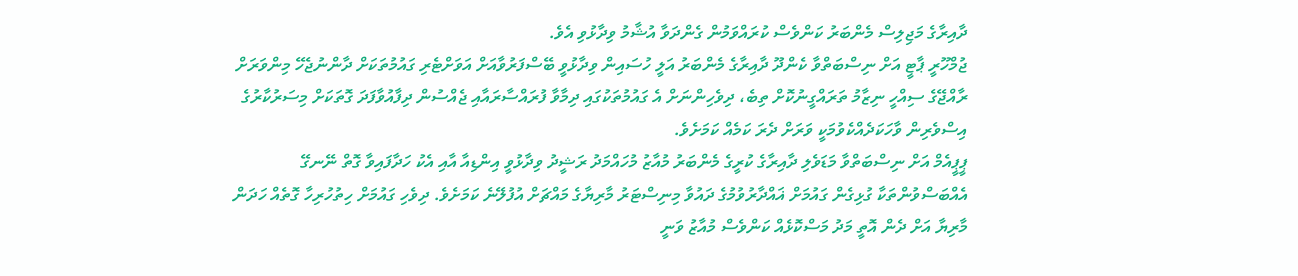ދާއިރާގެ މަޖިލިސް މެންބަރު ކަންވެސް ކުރައްވަމުން ގެންދަވާ އުޝާމު ވިދާޅުވި އެވެ.
ޖުމްހޫރީ ޕާޓީ އަށް ނިސްބަތްވާ ކެންދޫ ދާއިރާގެ މެންބަރު އަލީ ހުސައިން ވިދާޅުވީ ބޭސްފަރުވާއަށް އަވަށްޓެރި ގައުމުތަކަށް ދާންނުޖެހޭ މިންވަރަށް ރާއްޖޭގެ ސިއްހީ ނިޒާމު ތަރައްގީނުކޮށް ތިބެ، ދިވެހިންނަށް އެ ގައުމުތަކުގައި ދިމާވާ ފުރައްސާރައާއި ޖެއްސުން ދިފާއުވާފަދަ ގޮތަކަށް މިސަރުކާރުގެ އިސްވެރިން ވާހަކަދެއްކެވުމަކީ ވަރަށް ދެރަ ކަމެއް ކަމަށެވެ.
ޕީޕީއެމް އަށް ނިސްބަތްވާ މަޑަވެލި ދާއިރާގެ ކުރީގެ މެންބަރު މުއާޒު މުހައްމަދު ރަޝީދު ވިދާޅުވީ އިންޑިއާ އާއި އެކު ހަދާފައިވާ ގޮތް ނޭނގޭ އެއްބަސްވުންތަކާ ގުޅިގެން ގައުމަށް ޣައްދާރުވުމުގެ ދައުވާ މިނިސްޓަރު މާރިޔާގެ މައްޗަށް އުފުލޭނެ ކަމަށެވެ. ދިވެހި ގައުމަށް ހިތުހުރިހާ ގޮތެއް ހަދަން މާރިޔާ އަށް ދެން އޮތީ މަދު މަސްކޮޅެއް ކަންވެސް މުއާޒު ވަނީ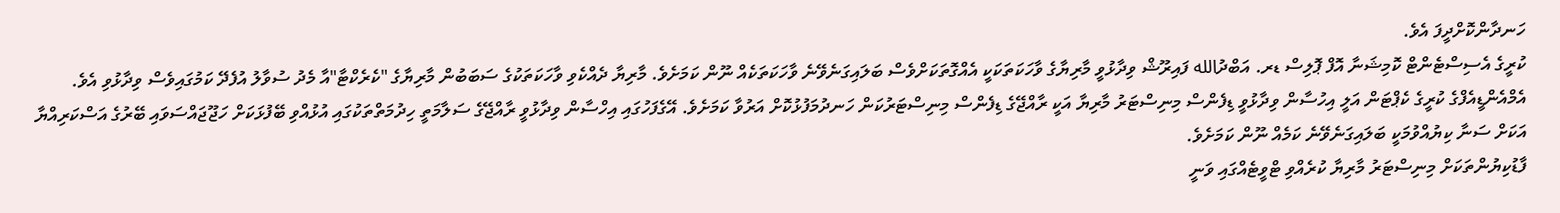ހަނދާންކޮށްދީފަ އެވެ.
ކުރީގެ އެސިސްޓެންޓް ކޮމިޝަނާ އޮފް ޕޮލިސް ޑރ. އަބްދުالله ފައިރޫޝް ވިދާޅުވީ މާރިޔާގެ ވާހަކަތަކަކީ އެއްގޮތަކަށްވެސް ބަލައިގަނެވޭނެ ވާހަކަތަކެއް ނޫން ކަމަށެވެ. މާރިޔާ ދެއްކެވި ވާހަކަތަކުގެ ސަބަބުން މާރިޔާގެ "ކެރެކްޓާ"އާ މެދު ސުވާލު އުފެދޭ ކަމުގައިވެސް ވިދާޅުވި އެވެ.
އެމްއެންޑީއެފްގެ ކުރީގެ ކެޕްޓަން އަލީ އިހުސާން ވިދާޅުވީ ޑިފެންސް މިނިސްޓަރު މާރިޔާ އަކީ ރާއްޖޭގެ ޑިފެންސް މިނިސްޓަރުކަން ހަނދުމަފުޅުކޮށް އަރުވާ ކަމަށެވެ. އޭގެފަހުގައި އިހްސާން ވިދާޅުވީ ރާއްޖޭގެ ސަލާމަތީ ހިދުމަތްތަކުގައި އުޅުއްވި ބޭފުޅަކަށް ހަޖޫޖައްސަވައި ބޭރުގެ އަސްކަރިއްޔާ އަކަށް ސަނާ ކިޔުއްވުމަކީ ބަލައިގަނެވޭނެ ކަމެއް ނޫން ކަމަށެވެ.
ފާޑުކިޔުންތަކަށް މިނިސްޓަރު މާރިޔާ ކުރެއްވި ޓްވީޓެއްގައި ވަނީ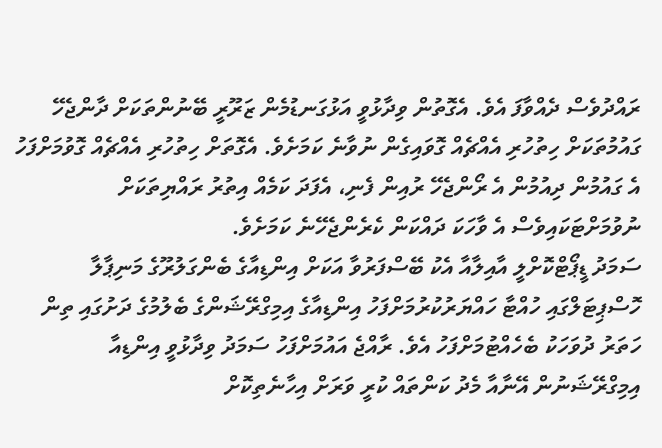ރައްދުވެސް ދެއްވާފަ އެވެ. އެގޮތުން ވިދާޅުވީ އަޅުގަނޑުމެން ޒަރޫރީ ބޭނުންތަކަށް ދާންޖެހޭ ގައުމުތަކަށް ހިތުހުރި އެއްޗެއް ގޮވައިގެން ނުވާނެ ކަމަށެވެ. އެގޮތަށް ހިތުހުރި އެއްޗެއް ގޮވުމަށްފަހު އެ ގައުމުން ދިއުމުން އެ ރޯންޖެހޭ ރުއިން ފެނި، އެފަދަ ކަމެއް އިތުރު ރައްޔިތަކަށް ނުވުމަށްޓަކައިވެސް އެ ވާހަކަ ދައްކަން ކެރެންޖެހޭނެ ކަމަށެވެ.
ސަމަދު ޑީޕޯޓްކޮށްލީ އާއިލާއާ އެކު ބޭސްފަރުވާ އަކަށް އިންޑިއާގެ ބެންގަލުރޫގެ މަނިޕާލާ ހޮސްޕިޓަލްގައި ހުއްޓާ ހައްޔަރުކުރުމަށްފަހު އިންޑިއާގެ އިމިގްރޭޝަންގެ ބެލުމުގެ ދަށުގައި ތިން ހަތަރު ދުވަހަކު ބެހެއްޓުމަށްފަހު އެވެ. ރާއްޖެ އައުމަށްފަހު ސަމަދު ވިދާޅުވީ އިންޑިއާ އިމިގްރޭޝަނުން އޭނާއާ މެދު ކަންތައް ކުރީ ވަރަށް އިހާނެތިކޮށް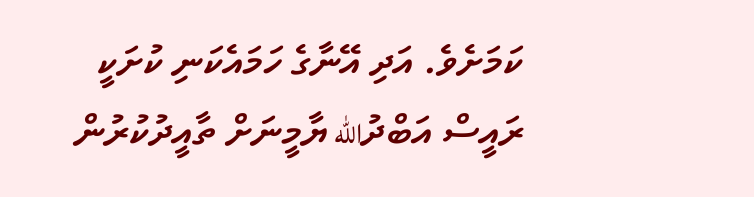ކަމަށެވެ. އަދި އޭނާގެ ހަމައެކަނި ކުށަކީ ރައީސް އަބްދުالله ޔާމީނަށް ތާއީދުކުރުން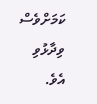ކަމަށްވެސް ވިދާޅުވި އެވެ.